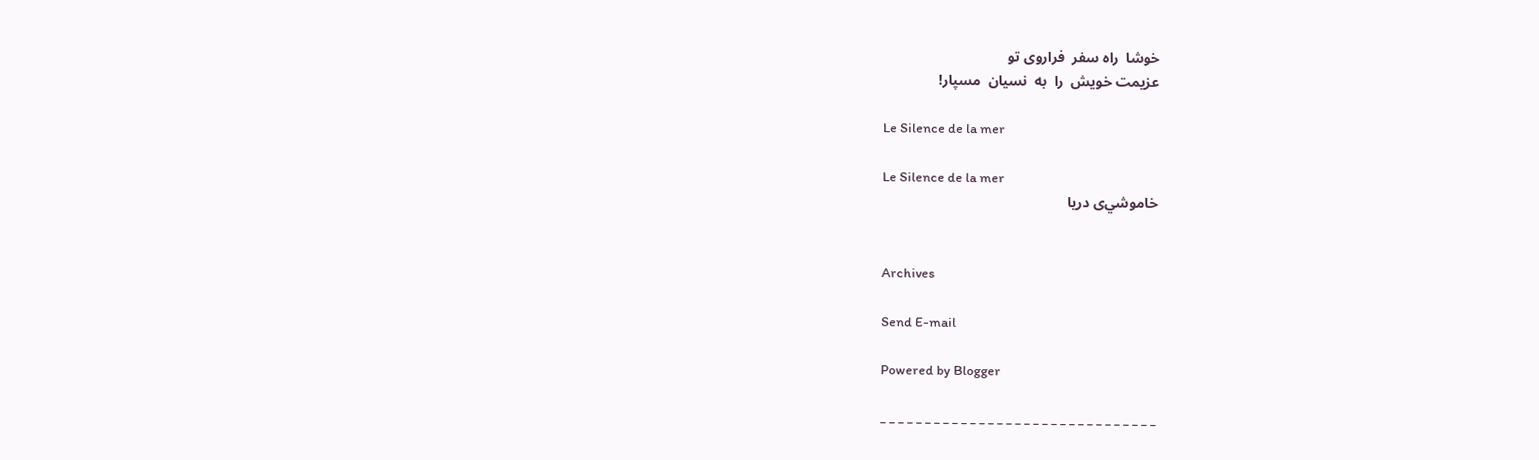خوشا  راه سفر  فراروی تو
عزيمت خويش  را  به  نسيان  مسپار!

Le Silence de la mer

Le Silence de la mer
خاموشي‌ی دریا


Archives

Send E-mail

Powered by Blogger

_ _ _ _ _ _ _ _ _ _ _ _ _ _ _ _ _ _ _ _ _ _ _ _ _ _ _ _ _ _ _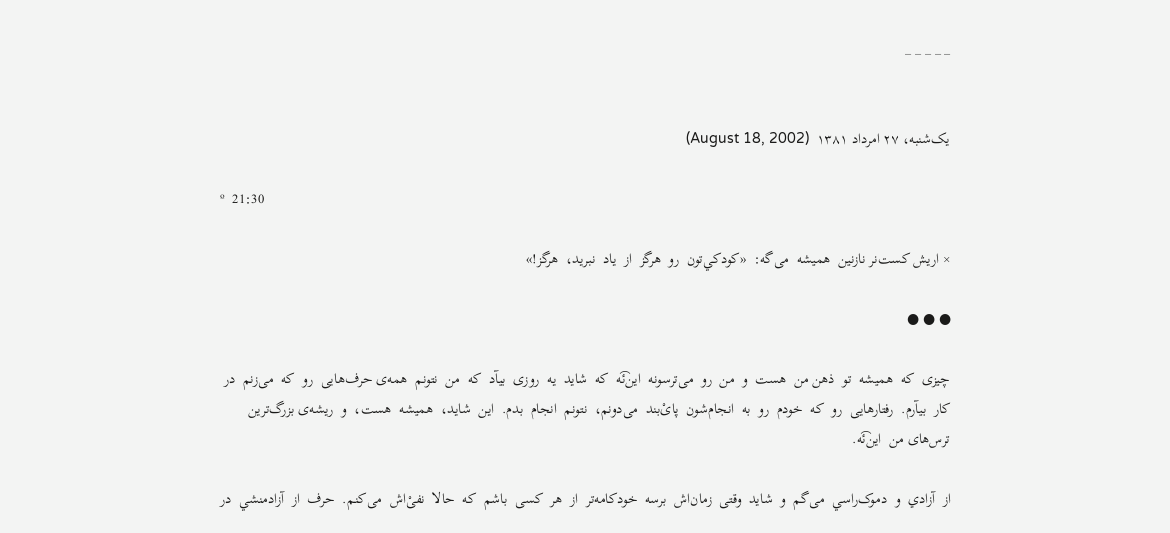_ _ _ _ _


يک‌شنبه، ۲۷ امرداد ۱۳۸۱  (August 18, 2002)

º  21:30

× اريش کست‌نر نازنين  هميشه  می‌گه:  «کودکي‌تون  رو  هرگز  از  ياد  نبريد،  هرگز!»

● ● ●

چيزی  که  هميشه  تو  ذهن من  هست  و  من  رو  می‌ترسونه  اين⁀ئه  که  شايد  يه  روزی  بيآد  که  من  نتونم  همه‌ی حرف‌هايی  رو  که  می‌زنم  در  کار  بيآرم.  رفتارهايی  رو  که  خودم  رو  به  انجام‌شون  پایْ‌بند  می‌دونم،  نتونم  انجام  بدم.  اين  شايد،  هميشه  هست،  و  ريشه‌ی بزرگ‌ترين  ترس‌های من  اين⁀ئه.

از  آزادي  و  دموک‌راسي  می‌گم  و  شايد  وقتی  زمان‌اش  برسه  خودکامه‌تر  از  هر  کسی  باشم  که  حالا  نفیْ‌اش  می‌کنم.  حرف  از  آزادمنشي  در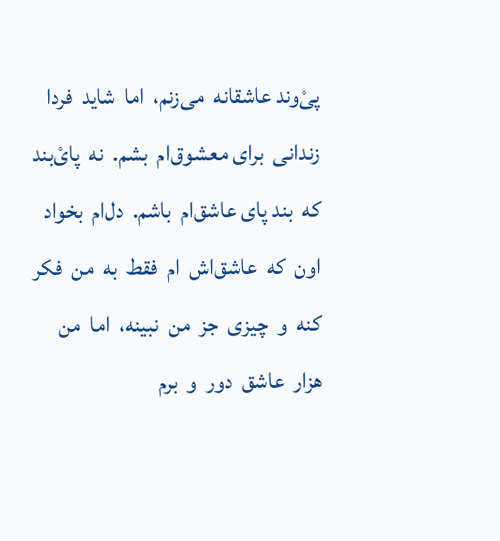پیْ‌وند عاشقانه  می‌زنم،  اما  شايد  فردا  زندانی  برای معشوق‌ام  بشم.  نه  پایْ‌بند  که  بند پای عاشق‌ام  باشم.  دل‌ام  بخواد  اون  که  عاشق‌اش  ام  فقط  به  من  فکر  کنه  و  چيزی  جز  من  نبينه،  اما  من  هزار  عاشق  دور  و  برم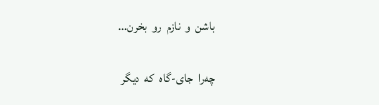باشن  و  نازم  رو  بخرن...

چه‌را  جای-گاه  که  ديگر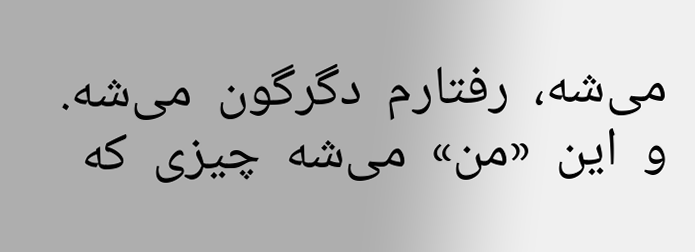می‌شه،  رفتارم  دگرگون  می‌شه.  و  اين  «من»  می‌شه  چيزی  که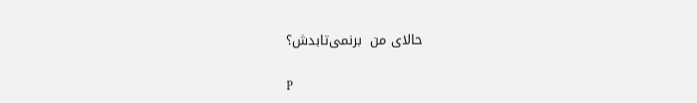حالای من  برنمی‌تابدش؟

P